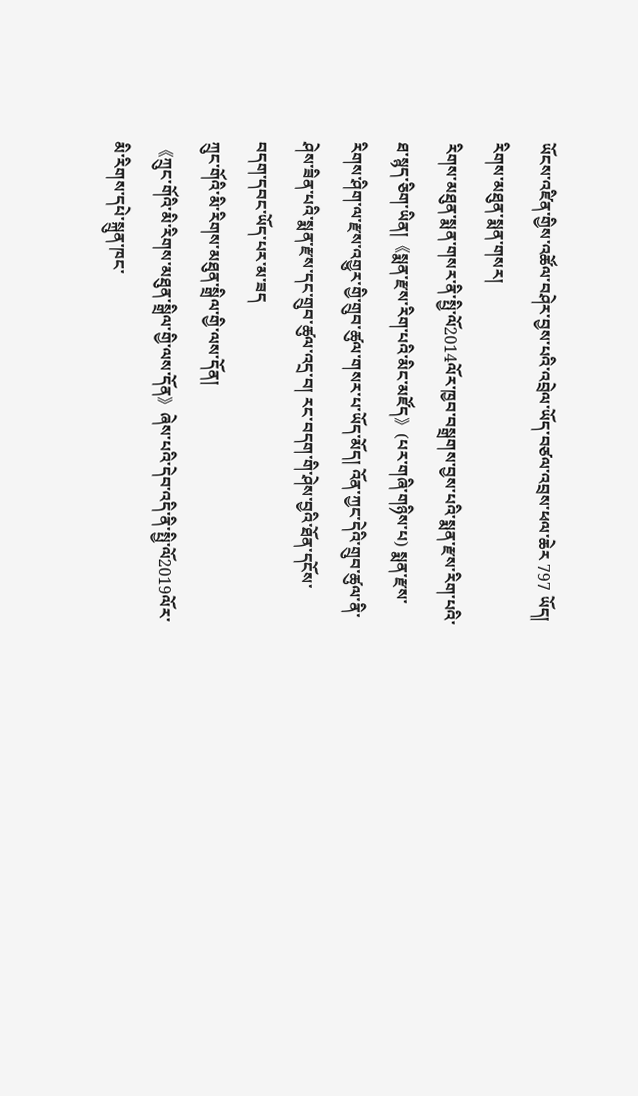ཡོངས་འཛིན་གྱིས་འཚོལ་བཤེར་བྱས་པའི་འབྲེལ་ཡོད་བཙལ་འབྲས་ཕལ་ཆེར 797 ཡོད།
རིགས་མཐུན་སྨན་གསར།
རིགས་མཐུན་སྨན་གསར་ནི་སྤྱི་ལོ2014ལོར་ཁྱབ་བསྒྲགས་བྱས་པའི་སྨན་རྫས་རིག་པའི་ཐ་སྙད་ཅིག་ཡིན།《སྨན་རྫས་རིག་པའི་མིང་མཛོད》(པར་གཞི་གཉིས་པ) སྨན་རྫས་རིགས་ཤིག་ལ་རྫས་འགྱུར་གྱི་གྲུབ་ཚུལ་གསར་པ་ཡོད་མོད། འོན་ཀྱང་དེའི་གྲུབ་ཚུལ་ནི་ཤེས་ཟིན་པའི་སྨན་རྫས་དང་གྲུབ་ཚུལ་འདྲ་བ། རང་བདག་གི་ཤེས་བྱའི་ཐོན་དངོས་བདག་དབང་ཡོད་པར་མ་ཟད
ཀྲུང་གོའི་མི་རིགས་མཐུན་སྒྲིལ་གྱི་ལས་དོན།
《ཀྲུང་གོའི་མི་རིགས་མཐུན་སྒྲིལ་གྱི་ལས་དོན》ཞེས་པའི་དེབ་འདི་ནི་སྤྱི་ལོ2019ལོར་མི་རིགས་དཔེ་སྐྲུན་ཁང་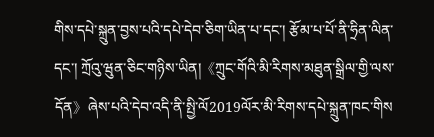གིས་དཔེ་སྐྲུན་བྱས་པའི་དཔེ་དེབ་ཅིག་ཡིན་པ་དང་། རྩོམ་པ་པོ་ནི་ཧྲིན་ལིན་དང་། ཀྲོའུ་ཝུན་ཅིང་གཉིས་ཡིན།《ཀྲུང་གོའི་མི་རིགས་མཐུན་སྒྲིལ་གྱི་ལས་དོན》ཞེས་པའི་དེབ་འདི་ནི་སྤྱི་ལོ2019ལོར་མི་རིགས་དཔེ་སྐྲུན་ཁང་གིས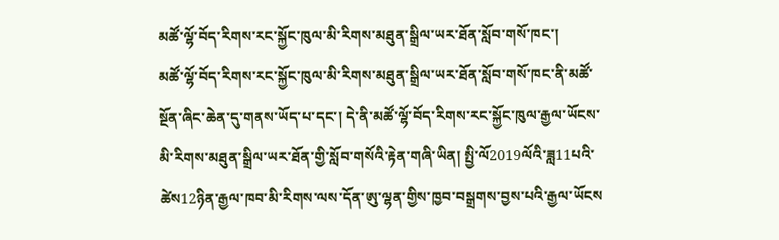མཚོ་ལྷོ་བོད་རིགས་རང་སྐྱོང་ཁུལ་མི་རིགས་མཐུན་སྒྲིལ་ཡར་ཐོན་སློབ་གསོ་ཁང་།
མཚོ་ལྷོ་བོད་རིགས་རང་སྐྱོང་ཁུལ་མི་རིགས་མཐུན་སྒྲིལ་ཡར་ཐོན་སློབ་གསོ་ཁང་ནི་མཚོ་སྔོན་ཞིང་ཆེན་དུ་གནས་ཡོད་པ་དང་། དེ་ནི་མཚོ་ལྷོ་བོད་རིགས་རང་སྐྱོང་ཁུལ་རྒྱལ་ཡོངས་མི་རིགས་མཐུན་སྒྲིལ་ཡར་ཐོན་གྱི་སློབ་གསོའི་རྟེན་གཞི་ཡིན། སྤྱི་ལོ2019ལོའི་ཟླ11པའི་ཚེས12ཉིན་རྒྱལ་ཁབ་མི་རིགས་ལས་དོན་ཨུ་ལྷན་གྱིས་ཁྱབ་བསྒྲགས་བྱས་པའི་རྒྱལ་ཡོངས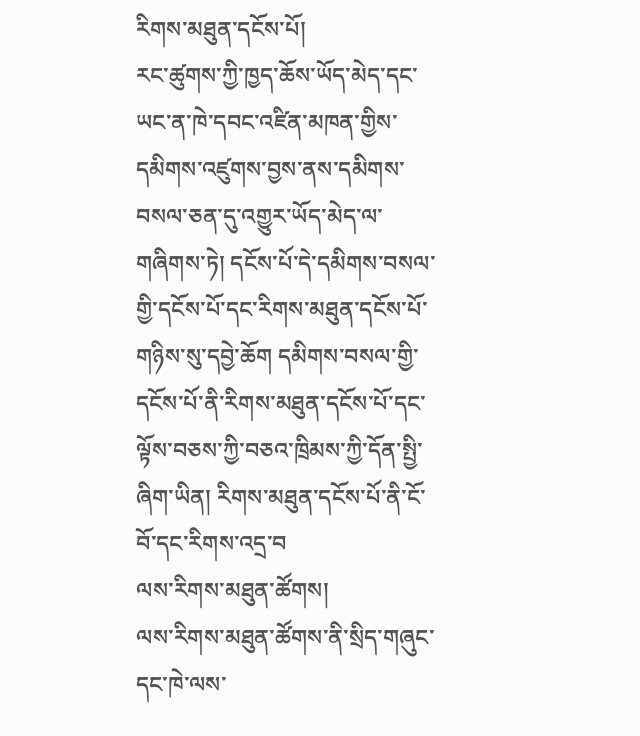རིགས་མཐུན་དངོས་པོ།
རང་ཚུགས་ཀྱི་ཁྱད་ཆོས་ཡོད་མེད་དང་ཡང་ན་ཁེ་དབང་འཛིན་མཁན་གྱིས་དམིགས་འཛུགས་བྱས་ནས་དམིགས་བསལ་ཅན་དུ་འགྱུར་ཡོད་མེད་ལ་གཞིགས་ཏེ། དངོས་པོ་དེ་དམིགས་བསལ་གྱི་དངོས་པོ་དང་རིགས་མཐུན་དངོས་པོ་གཉིས་སུ་དབྱེ་ཆོག དམིགས་བསལ་གྱི་དངོས་པོ་ནི་རིགས་མཐུན་དངོས་པོ་དང་ལྟོས་བཅས་ཀྱི་བཅའ་ཁྲིམས་ཀྱི་དོན་སྤྱི་ཞིག་ཡིན། རིགས་མཐུན་དངོས་པོ་ནི་ངོ་བོ་དང་རིགས་འདྲ་བ
ལས་རིགས་མཐུན་ཚོགས།
ལས་རིགས་མཐུན་ཚོགས་ནི་སྲིད་གཞུང་དང་ཁེ་ལས་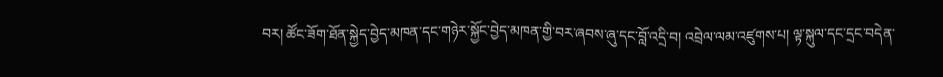བར། ཚོང་ཟོག་ཐོན་སྐྱེད་བྱེད་མཁན་དང་གཉེར་སྐྱོང་བྱེད་མཁན་གྱི་བར་ཞབས་ཞུ་དང་བློ་འདྲི་བ། འབྲེལ་ལམ་འཛུགས་པ། ལྟ་སྐུལ་དང་དྲང་བདེན་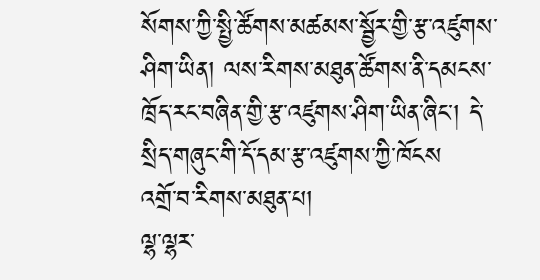སོགས་ཀྱི་སྤྱི་ཚོགས་མཚམས་སྦྱོར་གྱི་རྩ་འཛུགས་ཤིག་ཡིན། ལས་རིགས་མཐུན་ཚོགས་ནི་དམངས་ཁྲོད་རང་བཞིན་གྱི་རྩ་འཛུགས་ཤིག་ཡིན་ཞིང་། དེ་སྲིད་གཞུང་གི་དོ་དམ་རྩ་འཛུགས་ཀྱི་ཁོངས
འགྲོ་བ་རིགས་མཐུན་པ།
ལྷ་ལྷར་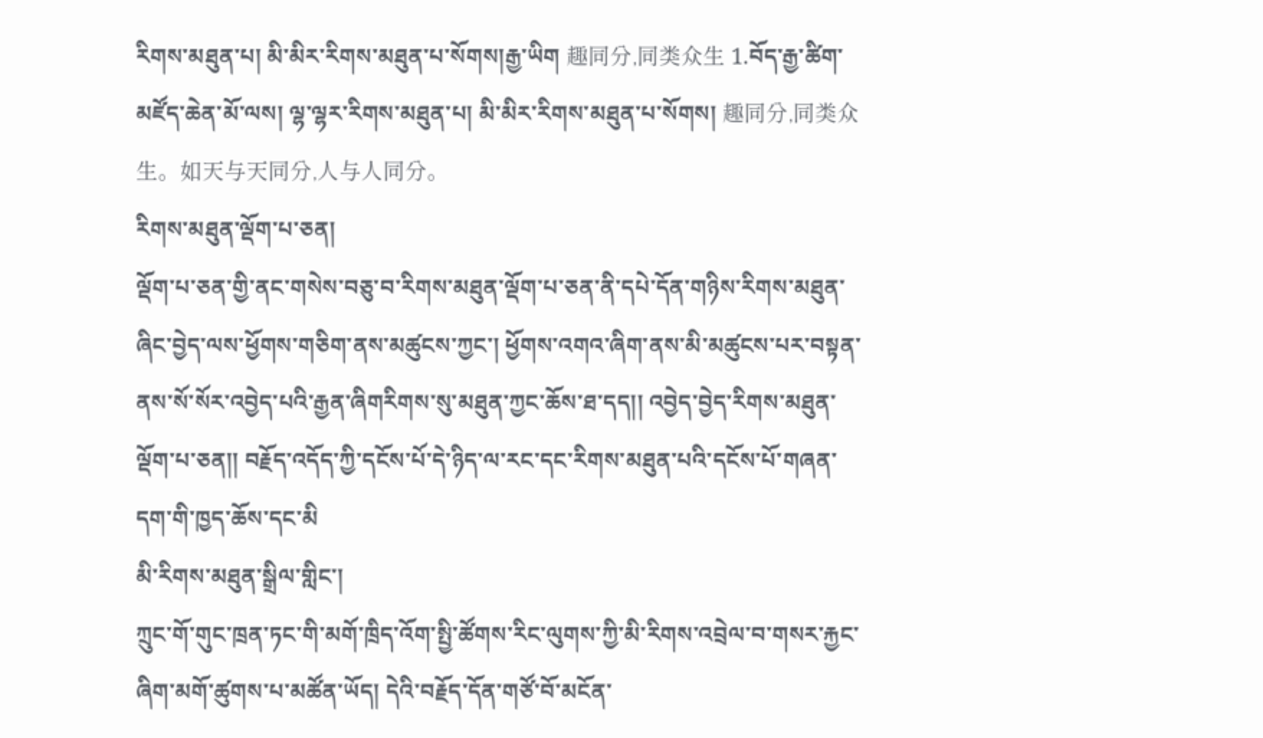རིགས་མཐུན་པ། མི་མིར་རིགས་མཐུན་པ་སོགས།རྒྱ་ཡིག 趣同分,同类众生 1.བོད་རྒྱ་ཚིག་མཛོད་ཆེན་མོ་ལས། ལྷ་ལྷར་རིགས་མཐུན་པ། མི་མིར་རིགས་མཐུན་པ་སོགས། 趣同分,同类众生。如天与天同分,人与人同分。
རིགས་མཐུན་ལྡོག་པ་ཅན།
ལྡོག་པ་ཅན་གྱི་ནང་གསེས་བཅུ་བ་རིགས་མཐུན་ལྡོག་པ་ཅན་ནི་དཔེ་དོན་གཉིས་རིགས་མཐུན་ཞིང་བྱེད་ལས་ཕྱོགས་གཅིག་ནས་མཚུངས་ཀྱང་། ཕྱོགས་འགའ་ཞིག་ནས་མི་མཚུངས་པར་བསྟན་ནས་སོ་སོར་འབྱེད་པའི་རྒྱན་ཞིགརིགས་སུ་མཐུན་ཀྱང་ཆོས་ཐ་དད།། འབྱེད་བྱེད་རིགས་མཐུན་ལྡོག་པ་ཅན།། བརྗོད་འདོད་ཀྱི་དངོས་པོ་དེ་ཉིད་ལ་རང་དང་རིགས་མཐུན་པའི་དངོས་པོ་གཞན་དག་གི་ཁྱད་ཆོས་དང་མི
མི་རིགས་མཐུན་སྒྲིལ་གླིང་།
ཀྲུང་གོ་གུང་ཁྲན་ཏང་གི་མགོ་ཁྲིད་འོག་སྤྱི་ཚོགས་རིང་ལུགས་ཀྱི་མི་རིགས་འབྲེལ་བ་གསར་རྐྱང་ཞིག་མགོ་ཚུགས་པ་མཚོན་ཡོད། དེའི་བརྗོད་དོན་གཙོ་བོ་མངོན་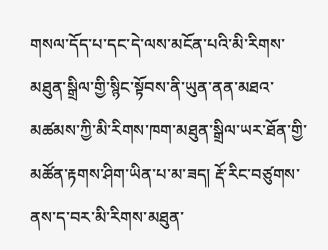གསལ་དོད་པ་དང་དེ་ལས་མངོན་པའི་མི་རིགས་མཐུན་སྒྲིལ་གྱི་སྙིང་སྟོབས་ནི་ཡུན་ནན་མཐའ་མཚམས་ཀྱི་མི་རིགས་ཁག་མཐུན་སྒྲིལ་ཡར་ཐོན་གྱི་མཚོན་རྟགས་ཤིག་ཡིན་པ་མ་ཟད། རྡོ་རིང་བཙུགས་ནས་ད་བར་མི་རིགས་མཐུན་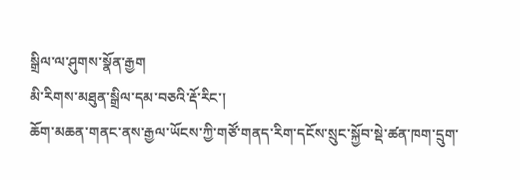སྒྲིལ་ལ་ཤུགས་སྣོན་རྒྱག
མི་རིགས་མཐུན་སྒྲིལ་དམ་བཅའི་རྡོ་རིང་།
ཆོག་མཆན་གནང་ནས་རྒྱལ་ཡོངས་ཀྱི་གཙོ་གནད་རིག་དངོས་སྲུང་སྐྱོབ་སྡེ་ཚན་ཁག་དྲུག་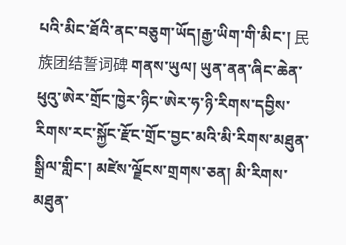པའི་མིང་ཐོའི་ནང་བཅུག་ཡོད།རྒྱ་ཡིག་གི་མིང་། 民族团结誓词碑 གནས་ཡུལ། ཡུན་ནན་ཞིང་ཆེན་ཕུའུ་ཨེར་གྲོང་ཁྱེར་ཉིང་ཨེར་ཧ་ཉི་རིགས་དབྱིས་རིགས་རང་སྐྱོང་རྫོང་གྲོང་བྱང་མའི་མི་རིགས་མཐུན་སྒྲིལ་གླིང་། མཛེས་ལྗོངས་གྲགས་ཅན། མི་རིགས་མཐུན་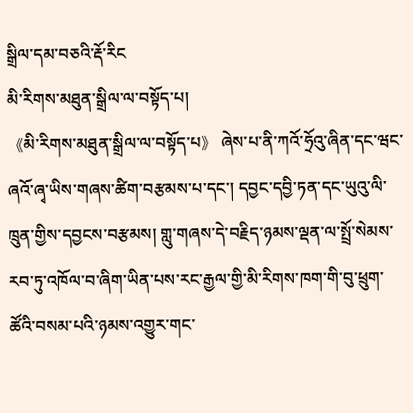སྒྲིལ་དམ་བཅའི་རྡོ་རིང
མི་རིགས་མཐུན་སྒྲིལ་ལ་བསྟོད་པ།
《མི་རིགས་མཐུན་སྒྲིལ་ལ་བསྟོད་པ》 ཞེས་པ་ནི་ཀའོ་ཧྲོའུ་ཞིན་དང་ཝང་ཞའོ་ཞྭ་ཡིས་གཞས་ཚིག་བརྩམས་པ་དང་། དབྱང་དབྱི་ཏན་དང་ཡུའུ་ལི་ཁྲུན་གྱིས་དབྱངས་བརྩམས། གླུ་གཞས་དེ་བརྗིད་ཉམས་ལྡན་ལ་སྤྲོ་སེམས་རབ་ཏུ་འཁོལ་བ་ཞིག་ཡིན་པས་རང་རྒྱལ་གྱི་མི་རིགས་ཁག་གི་བུ་ཕྲུག་ཚོའི་བསམ་པའི་ཉམས་འགྱུར་གང་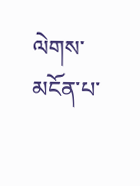ལེགས་མངོན་པ་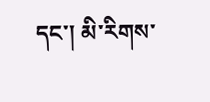དང་། མི་རིགས་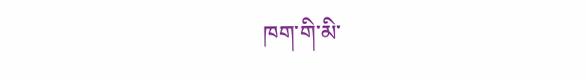ཁག་གི་མི་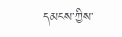དམངས་ཀྱིས་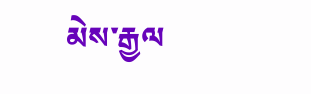མེས་རྒྱལ